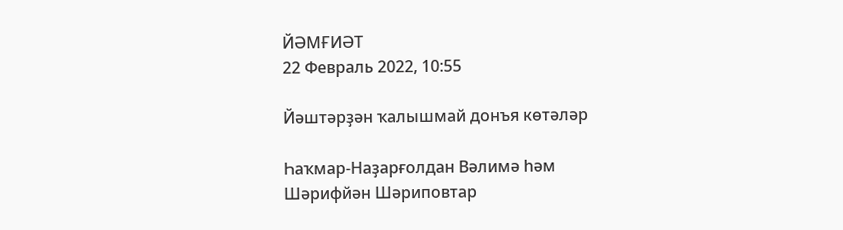ЙӘМҒИӘТ
22 Февраль 2022, 10:55

Йәштәрҙән ҡалышмай донъя көтәләр

Һаҡмар-Наҙарғолдан Вәлимә һәм Шәрифйән Шәриповтар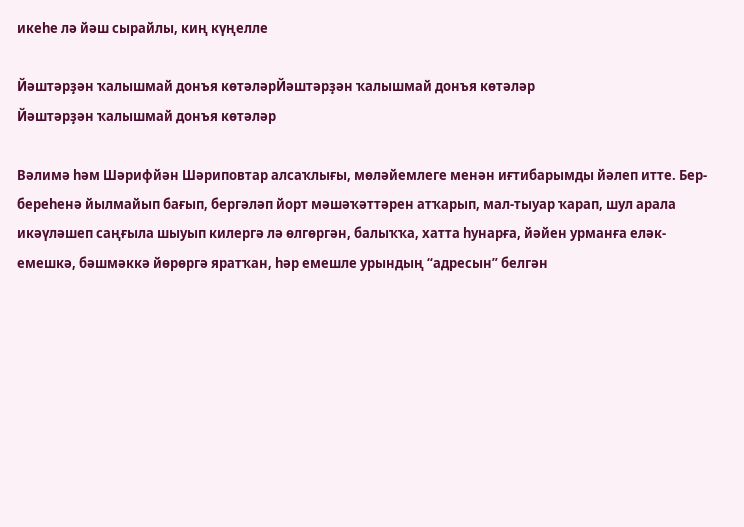икеһе лә йәш сырайлы, киң күңелле

Йәштәрҙән ҡалышмай донъя көтәләрЙәштәрҙән ҡалышмай донъя көтәләр
Йәштәрҙән ҡалышмай донъя көтәләр

Вәлимә һәм Шәрифйән Шәриповтар алсаҡлығы, мөләйемлеге менән иғтибарымды йәлеп итте. Бер-береһенә йылмайып бағып, бергәләп йорт мәшәҡәттәрен атҡарып, мал-тыуар ҡарап, шул арала икәүләшеп саңғыла шыуып килергә лә өлгөргән, балыҡҡа, хатта һунарға, йәйен урманға еләк-емешкә, бәшмәккә йөрөргә яратҡан, һәр емешле урындың “адресын” белгән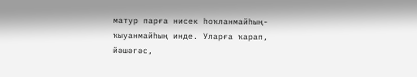матур парға нисек һоҡланмайһың-ҡыуанмайһың инде. Уларға ҡарап, йәшәгәс,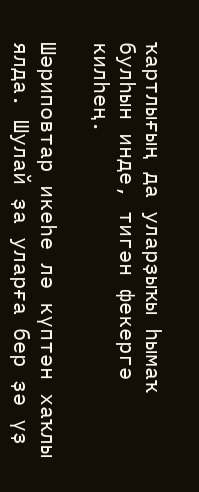ҡартлығың да уларҙыҡы һымаҡ булһын инде, тигән фекергә килһең.

Шәриповтар икеһе лә күптән хаҡлы ялда. Шулай ҙа уларға бер ҙә үҙ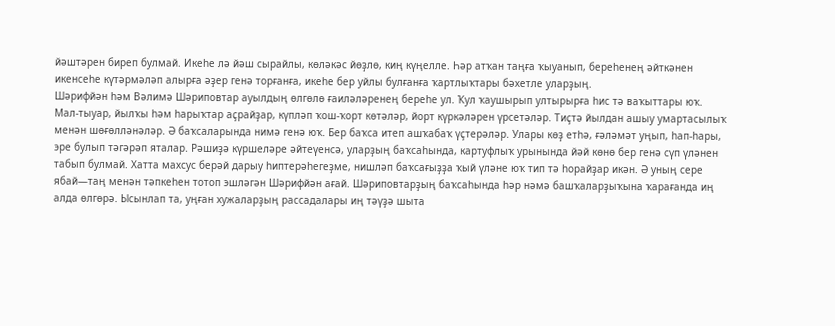йәштәрен биреп булмай. Икеһе лә йәш сырайлы, көләкәс йөҙлө, киң күңелле. Һәр атҡан таңға ҡыуанып, береһенең әйткәнен икенсеһе күтәрмәләп алырға әҙер генә торғанға, икеһе бер уйлы булғанға ҡартлыҡтары бәхетле уларҙың.
Шәрифйән һәм Вәлимә Шәриповтар ауылдың өлгөлө ғаиләләренең береһе ул. Ҡул ҡаушырып ултырырға һис тә ваҡыттары юҡ.
Мал-тыуар, йылҡы һәм һарыҡтар аҫрайҙар, күпләп ҡош-ҡорт көтәләр, йорт күркәләрен үрсетәләр. Тиҫтә йылдан ашыу умартасылыҡ менән шөғөлләнәләр. Ә баҡсаларында нимә генә юҡ. Бер баҡса итеп ашҡабаҡ үҫтерәләр. Улары көҙ етһә, ғәләмәт уңып, һап-һары, эре булып тәгәрәп яталар. Рәшиҙә күршеләре әйтеүенсә, уларҙың баҡсаһында, картуфлыҡ урынында йәй көнө бер генә сүп үләнен табып булмай. Хатта махсус берәй дарыу һиптерәһегеҙме, нишләп баҡсағыҙҙа ҡый үләне юҡ тип тә һорайҙар икән. Ә уның сере ябай—таң менән тәпкеһен тотоп эшләгән Шәрифйән ағай. Шәриповтарҙың баҡсаһында һәр нәмә башҡаларҙыҡына ҡарағанда иң алда өлгөрә. Ысынлап та, уңған хужаларҙың рассадалары иң тәүҙә шыта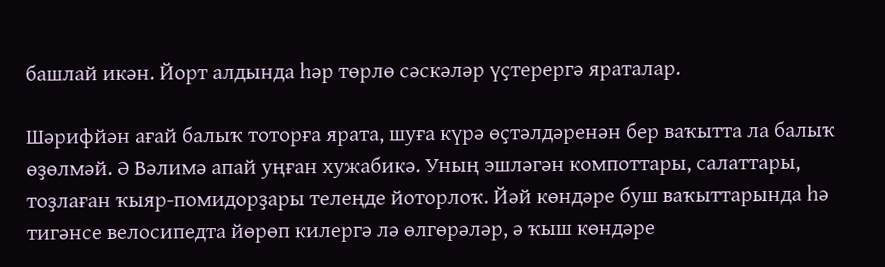башлай икән. Йорт алдында һәр төрлө сәскәләр үҫтерергә яраталар.

Шәрифйән ағай балыҡ тоторға ярата, шуға күрә өҫтәлдәренән бер ваҡытта ла балыҡ өҙөлмәй. Ә Вәлимә апай уңған хужабикә. Уның эшләгән компоттары, салаттары, тоҙлаған ҡыяр-помидорҙары телеңде йоторлоҡ. Йәй көндәре буш ваҡыттарында һә тигәнсе велосипедта йөрөп килергә лә өлгөрәләр, ә ҡыш көндәре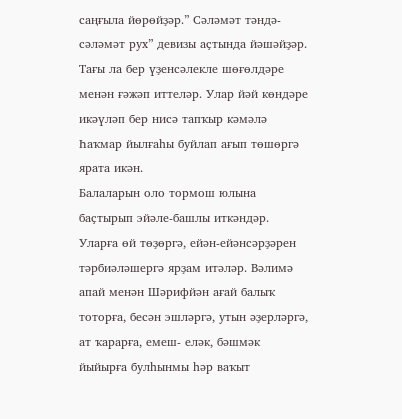саңғыла йөрөйҙәр.” Сәләмәт тәндә- сәләмәт рух” девизы аҫтында йәшәйҙәр. Тағы ла бер үҙенсәлекле шөғөлдәре менән ғәжәп иттеләр. Улар йәй көндәре икәүләп бер нисә тапҡыр кәмәлә Һаҡмар йылғаһы буйлап ағып төшөргә ярата икән.
Балаларын оло тормош юлына баҫтырып эйәле-башлы иткәндәр. Уларға өй төҙөргә, ейән-ейәнсәрҙәрен тәрбиәләшергә ярҙам итәләр. Вәлимә апай менән Шәрифйән ағай балыҡ тоторға, бесән эшләргә, утын әҙерләргә, ат ҡарарға, емеш- еләк, бәшмәк йыйырға булһынмы һәр ваҡыт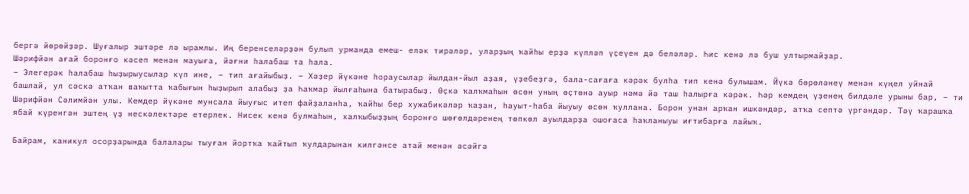бергә йөрөйҙәр. Шуғалыр эштәре лә ырамлы. Иң беренселәрҙән булып урманда емеш- еләк тирәләр, уларҙың ҡайһы ерҙә күпләп үҫеүен дә беләләр. Һис кенә лә буш ултырмайҙар.
Шәрифйән ағай боронғо кәсеп менән мауыға, йәғни һалабаш та һала.
– Элегерәк һалабаш һыҙырыусылар күп ине, – тип ағайыбыҙ. – Хәҙер йүкәне һораусылар йылдан-йыл аҙая, үҙебеҙгә, бала-сағаға кәрәк булһа тип кенә булышам. Йүкә бөрөләнеү менән күңел уйнай башлай, ул сәскә атҡан ваҡытта ҡабығын һыҙырып алабыҙ ҙа Һаҡмар йылғаһына батырабыҙ. Өҫкә ҡалҡмаһын өсөн уның өҫтөнә ауыр нәмә йә таш һалырға кәрәк. Һәр кемдең үҙенең билдәле урыны бар, – ти Шәрифйән Сәлимйән улы. Кемдер йүкәне мунсала йыуғыс итеп файҙаланһа, ҡайһы бер хужабикәләр ҡаҙан, һауыт-һаба йыуыу өсөн ҡуллана. Борон унан арҡан ишкәндәр, атҡа септә үргәндәр. Тәү ҡарашҡа ябай күренгән эштең үҙ нескәлектәре етерлек. Нисек кенә булмаһын, халҡыбыҙҙың боронғо шөғөлдәренең төпкөл ауылдарҙа ошоғаса һаҡланыуы иғтибарға лайыҡ.

Байрам, каникул осорҙарында балалары тыуған йортҡа ҡайтып ҡулдарынан килгәнсе атай менән әсәйгә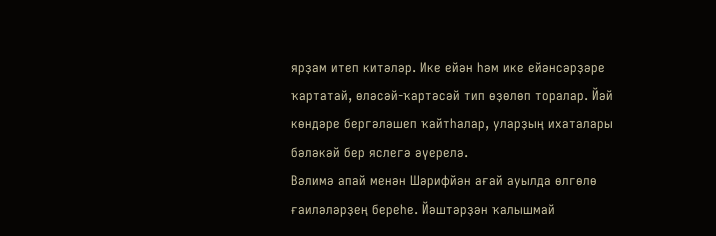ярҙам итеп китәләр. Ике ейән һәм ике ейәнсәрҙәре ҡартатай, өләсәй-ҡартәсәй тип өҙөлөп торалар. Йәй көндәре бергәләшеп ҡайтһалар, уларҙың ихаталары бәләкәй бер яслегә әүерелә.
Вәлимә апай менән Шәрифйән ағай ауылда өлгөлө ғаиләләрҙең береһе. Йәштәрҙән ҡалышмай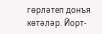гөрләтеп донъя көтәләр. Йорт-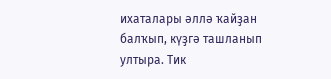ихаталары әллә ҡайҙан балҡып, күҙгә ташланып ултыра. Тик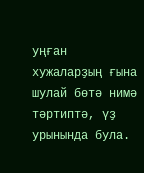уңған хужаларҙың ғына шулай бөтә нимә тәртиптә, үҙ урынында була.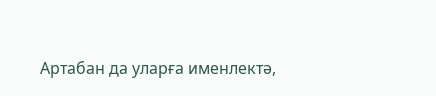Артабан да уларға именлектә,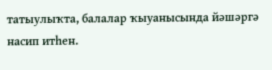татыулыҡта, балалар ҡыуанысында йәшәргә насип итһен.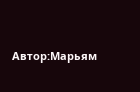Автор:Марьям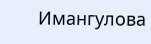Имангулова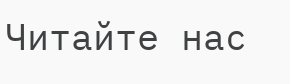Читайте нас